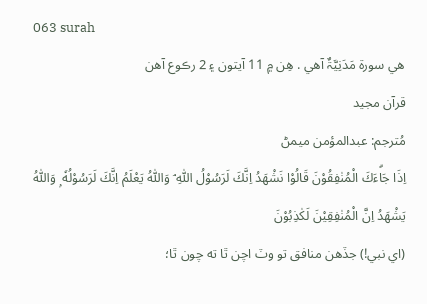063 surah
ھي سورة مَدَنِیَّۃٌ آھي . ھِن ۾ 11 آيتون ۽ 2 رڪوع آھن
قرآن مجيد
مُترجم: عبدالمؤمن ميمڻ
اِذَا جَاۗءَكَ الْمُنٰفِقُوْنَ قَالُوْا نَشْهَدُ اِنَّكَ لَرَسُوْلُ اللّٰهِ ۘ وَاللّٰهُ يَعْلَمُ اِنَّكَ لَرَسُوْلُهٗ ۭ وَاللّٰهُ يَشْهَدُ اِنَّ الْمُنٰفِقِيْنَ لَكٰذِبُوْنَ
(اي نبي!) جڏهن منافق تو وٽ اچن ٿا ته چون ٿا؛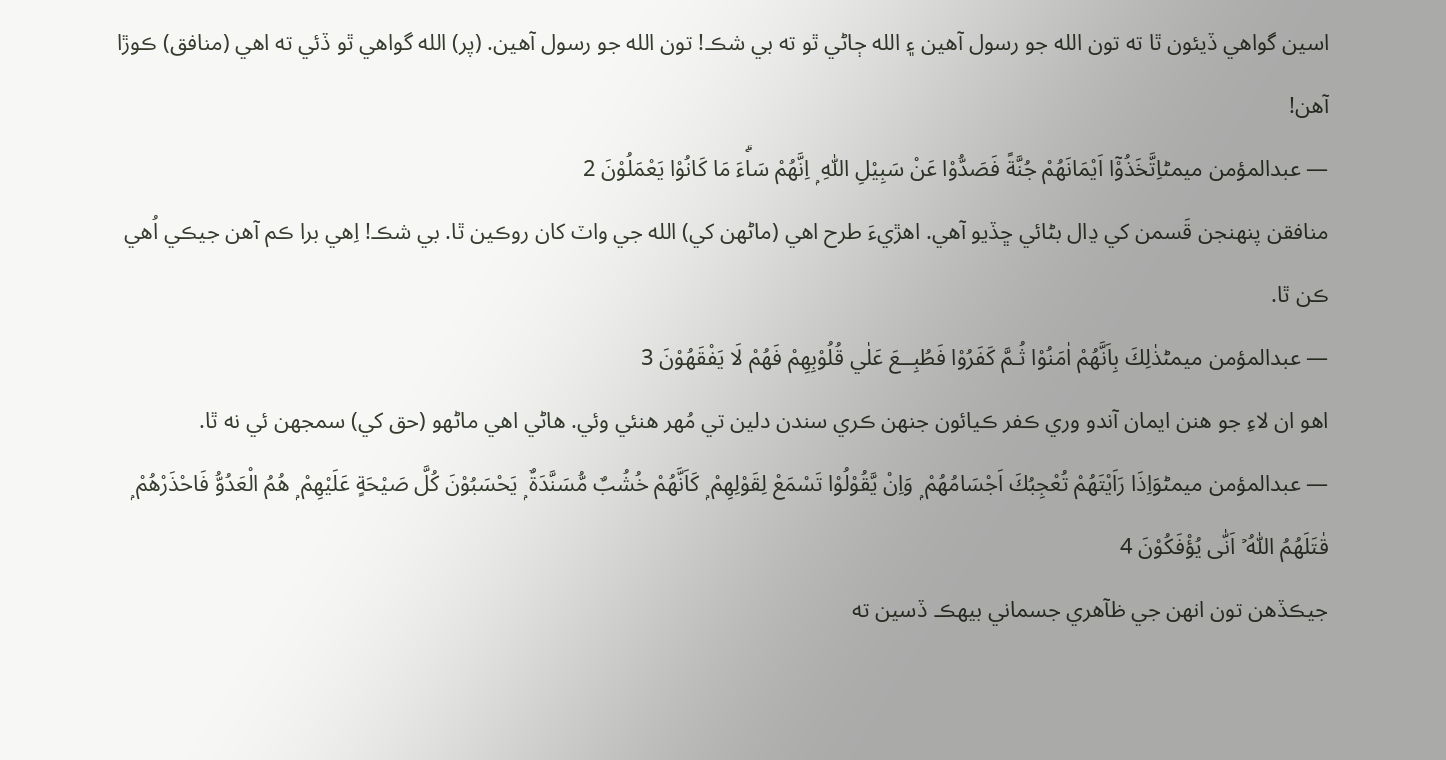اسين گواهي ڏيئون ٿا ته تون الله جو رسول آهين ۽ الله ڄاڻي ٿو ته بي شڪ! تون الله جو رسول آهين. (پر) الله گواهي ٿو ڏئي ته اهي (منافق) ڪوڙا آهن!
— عبدالمؤمن ميمڻاِتَّخَذُوْٓا اَيْمَانَهُمْ جُنَّةً فَصَدُّوْا عَنْ سَبِيْلِ اللّٰهِ ۭ اِنَّهُمْ سَاۗءَ مَا كَانُوْا يَعْمَلُوْنَ 2
منافقن پنهنجن قَسمن کي ڍال بڻائي ڇڏيو آهي. اهڙيءَ طرح اهي (ماڻهن کي) الله جي واٽ کان روڪين ٿا. بي شڪ! اِهي برا ڪم آهن جيڪي اُهي ڪن ٿا.
— عبدالمؤمن ميمڻذٰلِكَ بِاَنَّهُمْ اٰمَنُوْا ثُـمَّ كَفَرُوْا فَطُبِــعَ عَلٰي قُلُوْبِهِمْ فَهُمْ لَا يَفْقَهُوْنَ 3
اهو ان لاءِ جو هنن ايمان آندو وري ڪفر ڪيائون جنهن ڪري سندن دلين تي مُهر هنئي وئي. هاڻي اهي ماڻهو (حق کي) سمجهن ئي نه ٿا.
— عبدالمؤمن ميمڻوَاِذَا رَاَيْتَهُمْ تُعْجِبُكَ اَجْسَامُهُمْ ۭ وَاِنْ يَّقُوْلُوْا تَسْمَعْ لِقَوْلِهِمْ ۭ كَاَنَّهُمْ خُشُبٌ مُّسَنَّدَةٌ ۭ يَحْسَبُوْنَ كُلَّ صَيْحَةٍ عَلَيْهِمْ ۭ هُمُ الْعَدُوُّ فَاحْذَرْهُمْ ۭ قٰتَلَهُمُ اللّٰهُ ۡ اَنّٰى يُؤْفَكُوْنَ 4
جيڪڏهن تون انهن جي ظآهري جسماني بيهڪ ڏسين ته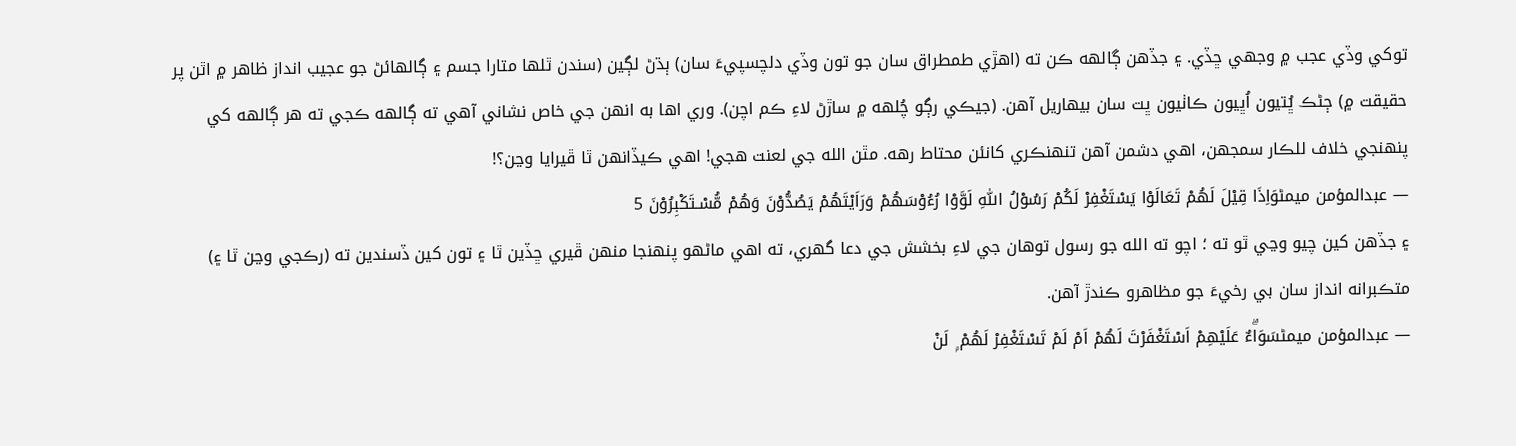توکي وڏي عجب ۾ وجهي ڇڏي. ۽ جڏهن ڳالهه ڪن ته (اهڙي طمطراق سان جو تون وڏي دلچسپيءَ سان) ٻڌڻ لڳين (سندن ٿلها متارا جسم ۽ ڳالهائڻ جو عجيب انداز ظاهر ۾ اٿن پر حقيقت ۾) ڄڻڪ ڀُتيون اُڀيون ڪاٺيون ڀت سان بيهاريل آهن. (جيڪي رڳو چُلهه ۾ ساڙڻ لاءِ ڪم اچن). وري اها به انهن جي خاص نشاني آهي ته ڳالهه ڪجي ته هر ڳالهه کي پنهنجي خلاف للڪار سمجهن، اهي دشمن آهن تنهنڪري کانئن محتاط رهه. مٿن الله جي لعنت هجي! اهي ڪيڏانهن ٿا ڦيرايا وڃن؟!
— عبدالمؤمن ميمڻوَاِذَا قِيْلَ لَهُمْ تَعَالَوْا يَسْتَغْفِرْ لَكُمْ رَسُوْلُ اللّٰهِ لَوَّوْا رُءُوْسَهُمْ وَرَاَيْتَهُمْ يَصُدُّوْنَ وَهُمْ مُّسْـتَكْبِرُوْنَ 5
۽ جڏهن کين چيو وڃي ٿو ته ؛ اچو ته الله جو رسول توهان جي لاءِ بخشش جي دعا گهري، ته اهي ماڻهو پنهنجا منهن ڦيري ڇڏين ٿا ۽ تون کين ڏسندين ته (رڪجي وڃن ٿا ۽) متڪبرانه انداز سان بي رخيءَ جو مظاهرو ڪندڙ آهن.
— عبدالمؤمن ميمڻسَوَاۗءٌ عَلَيْهِمْ اَسْتَغْفَرْتَ لَهُمْ اَمْ لَمْ تَسْتَغْفِرْ لَهُمْ ۭ لَنْ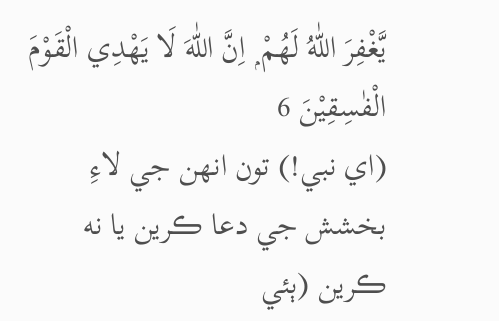يَّغْفِرَ اللّٰهُ لَهُمْ ۭ اِنَّ اللّٰهَ لَا يَهْدِي الْقَوْمَ الْفٰسِقِيْنَ 6
(اي نبي!) تون انهن جي لاءِ بخشش جي دعا ڪرين يا نه ڪرين (ٻئي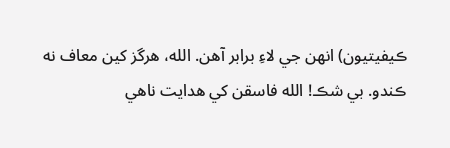ڪيفيتيون) انهن جي لاءِ برابر آهن. الله، هرگز کين معاف نه ڪندو. بي شڪ! الله فاسقن کي هدايت ناهي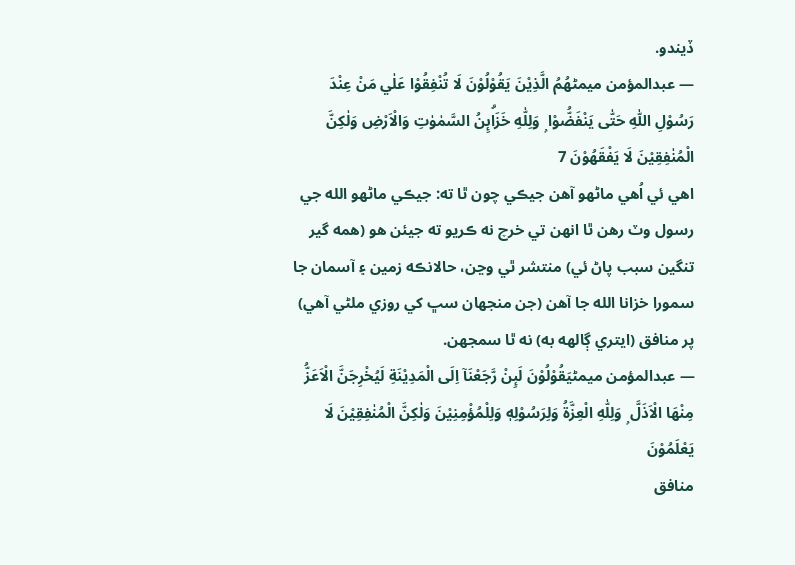ڏيندو.
— عبدالمؤمن ميمڻهُمُ الَّذِيْنَ يَقُوْلُوْنَ لَا تُنْفِقُوْا عَلٰي مَنْ عِنْدَ رَسُوْلِ اللّٰهِ حَتّٰى يَنْفَضُّوْا ۭ وَلِلّٰهِ خَزَاۗىِٕنُ السَّمٰوٰتِ وَالْاَرْضِ وَلٰكِنَّ الْمُنٰفِقِيْنَ لَا يَفْقَهُوْنَ 7
اهي ئي اُهي ماڻهو آهن جيڪي چون ٿا ته: جيڪي ماڻهو الله جي رسول وٽ رهن ٿا انهن تي خرچ نه ڪريو ته جيئن هو (همه گير تنگين سبب پاڻ ئي) منتشر ٿي وڃن، حالانڪه زمين ۽ آسمان جا سمورا خزانا الله جا آهن (جن منجهان سڀ کي روزي ملڻي آهي) پر منافق (ايتري ڳالهه به) نه ٿا سمجهن.
— عبدالمؤمن ميمڻيَقُوْلُوْنَ لَىِٕنْ رَّجَعْنَآ اِلَى الْمَدِيْنَةِ لَيُخْرِجَنَّ الْاَعَزُّ مِنْهَا الْاَذَلَّ ۭ وَلِلّٰهِ الْعِزَّةُ وَلِرَسُوْلِهٖ وَلِلْمُؤْمِنِيْنَ وَلٰكِنَّ الْمُنٰفِقِيْنَ لَا يَعْلَمُوْنَ
منافق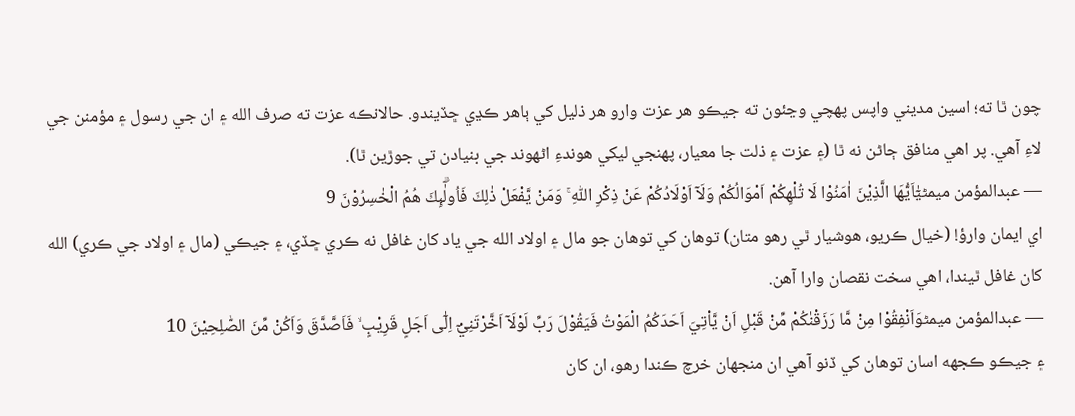چون ٿا ته؛ اسين مديني واپس پهچي وڃئون ته جيڪو هر عزت وارو هر ذليل کي ٻاهر ڪڍي ڇڏيندو. حالانڪه عزت ته صرف الله ۽ ان جي رسول ۽ مؤمنن جي لاءِ آهي. پر اهي منافق ڄاڻن نه ٿا (۽ عزت ۽ ذلت جا معيار، پهنجي ليکي هوندءِ اڻهوند جي بنيادن تي جوڙين ٿا).
— عبدالمؤمن ميمڻيٰٓاَيُّهَا الَّذِيْنَ اٰمَنُوْا لَا تُلْهِكُمْ اَمْوَالُكُمْ وَلَآ اَوْلَادُكُمْ عَنْ ذِكْرِ اللّٰهِ ۚ وَمَنْ يَّفْعَلْ ذٰلِكَ فَاُولٰۗىِٕكَ هُمُ الْخٰسِرُوْنَ 9
اي ايمان وارؤ! (خيال ڪريو، هوشيار ٿي رهو متان) توهان کي توهان جو مال ۽ اولاد الله جي ياد کان غافل نه ڪري ڇڏي، ۽ جيڪي (مال ۽ اولاد جي ڪري) الله کان غافل ٿيندا، اهي سخت نقصان وارا آهن.
— عبدالمؤمن ميمڻوَاَنْفِقُوْا مِنْ مَّا رَزَقْنٰكُمْ مِّنْ قَبْلِ اَنْ يَّاْتِيَ اَحَدَكُمُ الْمَوْتُ فَيَقُوْلَ رَبِّ لَوْلَآ اَخَّرْتَنِيْٓ اِلٰٓى اَجَلٍ قَرِيْبٍ ۙ فَاَصَّدَّقَ وَاَكُنْ مِّنَ الصّٰلِحِيْنَ 10
۽ جيڪو ڪجهه اسان توهان کي ڏنو آهي ان منجهان خرچ ڪندا رهو، ان کان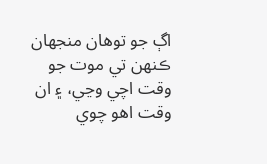اڳ جو توهان منجهان ڪنهن تي موت جو وقت اچي وڃي، ۽ ان وقت اهو چوي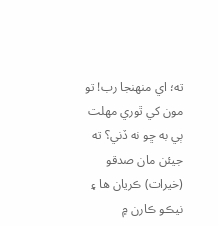ته؛ اي منهنجا رب! تو مون کي ٿوري مهلت ٻي به ڇو نه ڏني؟ ته جيئن مان صدقو (خيرات) ڪريان ها ۽ نيڪو ڪارن ۾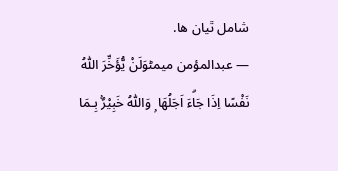شامل ٿيان ها.
— عبدالمؤمن ميمڻوَلَنْ يُّؤَخِّرَ اللّٰهُ نَفْسًا اِذَا جَاۗءَ اَجَلُهَا ۭ وَاللّٰهُ خَبِيْرٌۢ بِـمَا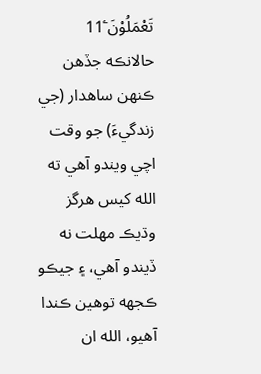تَعْمَلُوْنَ ۧ11
حالانڪه جڏهن ڪنهن ساهدار (جي زندگيءَ) جو وقت اچي ويندو آهي ته الله کيس هرگز وڌيڪ مهلت نه ڏيندو آهي، ۽ جيڪو ڪجهه توهين ڪندا آهيو، الله ان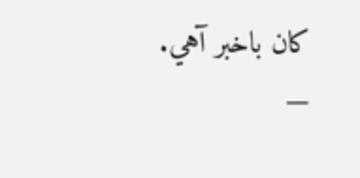کان باخبر آهي.
—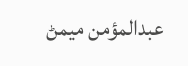عبدالمؤمن ميمڻ